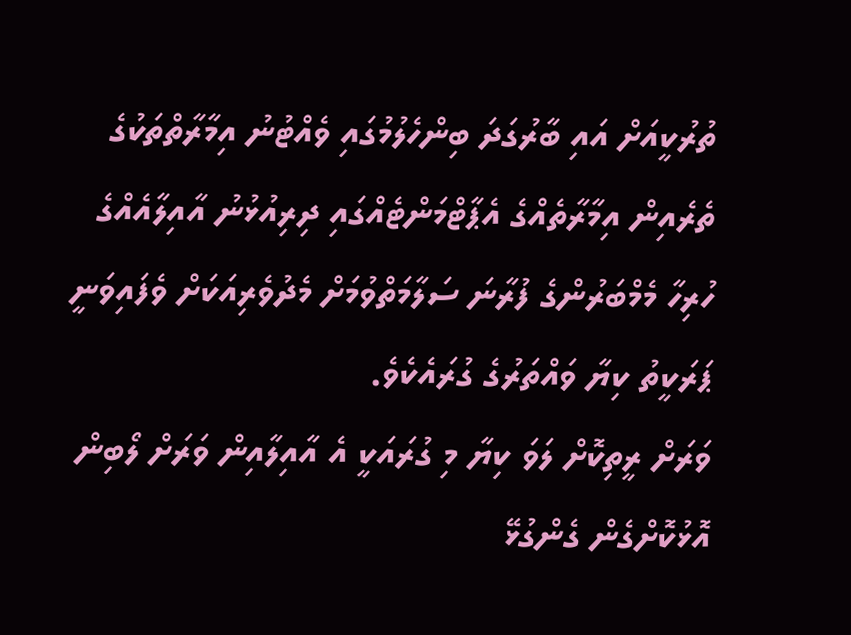ތުރުކީއަށް އައި ބާރުގަދަ ބިންހެލުމުގައި ވެއްޓުނު އިމާރާތްތަކުގެ ތެރެއިން އިމާރާތެއްގެ އެޕާޓްމަންޓެއްގައި ދިރިއުޅުނު އާއިލާއެއްގެ ހުރިހާ މެމްބަރުންގެ ފުރާނަ ސަލާމަތްވުމަށް މެދުވެރިއަކަށް ވެފައިވަނީ ޕަރަކީތު ކިޔާ ވައްތަރުގެ ގުރައެކެވެ.
ވަރަށް ރީތިކޮށް ލަވަ ކިޔާ މި ގުރައަކީ އެ އާއިލާއިން ވަރަށް ލޯބިން އޮޅުކޮށްގެން ގެންގުޅޭ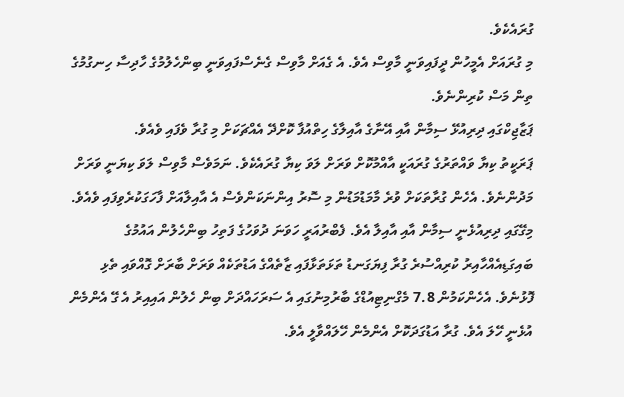ގުރައެކެވެ.
މި ގުރައަށް އެމީހުން ދީފައިވަނީ މާވިސް އެވެ. އެ ގެއަށް މާވިސް ގެނެސްފައިވަނީ ބިންހެލުމުގެ ހާދިސާ ހިނގުމުގެ ތިން މަސް ކުރިންނެވެ.
ޕަޒާޖިކްގައި ދިރިއުޅޭ ސިމާން އާއި އޭނާގެ އާއިލާގެ ހިތްއުފާ ކޮށްދޭ އެއްޗަކަށް މި ގުރާ ވެފައި ވެއެވެ.
ޕަރަކީތު ކިޔާ ވައްތަރުގެ ގުރައަކީ އާއްމުކޮށް ވަރަށް ލަވަ ކިޔާ ގުރައެކެވެ. ނަމަވެސް މާވިސް ލަވަ ކިޔަނީ ވަރަށް މަދުންނެވެ. އެހެން ގުރާތަކަށް ވުރެ މާމަޑުމަޑުން މި ސޮރު އިންނަކަންވެސް އެ އާއިލާއަށް ފާހަގަކުރެވިފައި ވެއެވެ.
މިގޭގައި ދިރިއުޅެނީ ސިމާން އާއި އާއިލާ އެވެ. ފެބްރުއަރީ ހަވަނަ ދުވަހުގެ ފަތިހު ބިންހެލުން އައުމުގެ ބައިގަޑިއެއްހާއިރު ކުރިއްސުރެ ގުރާ ފިޔަގަނޑު ތަޅަތަޅާފައި ޒާތެއްގެ އަޑުތަކެއް ވަރަށް ބާރަށް ގޮއްވައި ތެޅި ފޮޅުނެވެ. އެހެންކަމުން 7.8 މެގްނިޓިއުޑްގެ ބާރުމިނުގައި އެ ސަރަހައްދަށް ބިން ހެލުން އައިއިރު އެ ގޭ އެންމެން އުޅެނީ ހޭލަ އެވެ. ގުރާ އަޑުގަދަކޮށް އެންމެން ހޭލައްވާލީ އެވެ.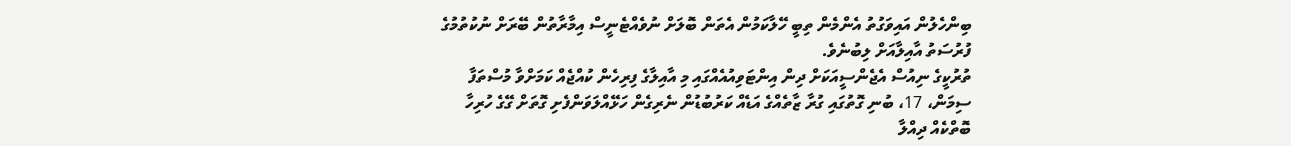ބިންހެލުން އައިވަގުތު އެންމެން ތިބީ ހޭލާކަމުން އެތަން ބޮލަށް ނުވެއްޓެނީސް އިމާރާތުން ބޭރަށް ނުކުތުމުގެ ފުރުސަތު އާއިލާއަށް ލިބުނެވެ.
ތުރުކީގެ ނިއުސް އެޖެންސީއަކަށް ދިން އިންޓަވިއުއެއްގައި މި އާއިލާގެ ފިރިހެން ކުއްޖެއް ކަމަށްވާ މުސްތަފާ ސިމަން، 17، ބުނި ގޮތުގައި ގުރާ ޒާތެއްގެ އަޑެއް ކަރުބުޑުން ނެރިގެން ހަޅޭއްލަވަންފެށި ގޮތަށް ގޭގެ ހުރިހާ ބޮތްކެއް ދިއްލާ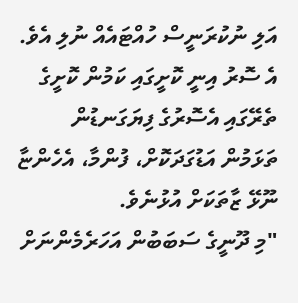އަލި ނުކުރަނީސް ހުއްޓައެއް ނުލި އެވެ. އެ ސޮރު އިނީ ކޮށީގައި ކަމުން ކޮށީގެ ތެރޭގައި އެސޮރުގެ ފިޔަގަނޑުން ތަޅަމުން އަޑުގަދަކޮށް، ފުންމާ، އެހެންޏާ ނޫޅޭ ޒާތަކަށް އުޅުނެވެ.
"މި ދޫނީގެ ސަބަބުން އަހަރެމެންނަށް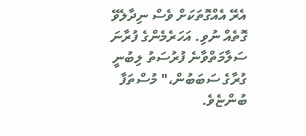އެރޭ އެއްގޮތަކަށް ވެސް ނިދާލެވޭ ގޮތެއް ނުވި. އަހަރެމެންގެ ފުރާނަ ސަލާމަތްވާނެ ފުރުސަތު ލިބުނީ ގުރާގެ ސަބަބުން،" މުސްތަފާ ބުންޏެވެ.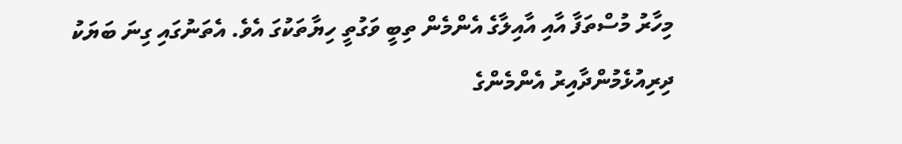މިހާރު މުސްތަފާ އާއި އާއިލާގެ އެންމެން ތިބީ ވަގުތީ ހިޔާތަކުގަ އެވެ. އެތަނުގައި ގިނަ ބަޔަކު ދިރިއުޅެމުންދާއިރު އެންމެންގެ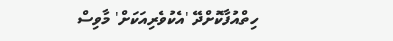ހިތްއުފާކޮށްދޭ 'އެކުވެރިއަކަށް' މާވިސް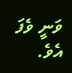ވަނީ ވެފަ އެވެ.